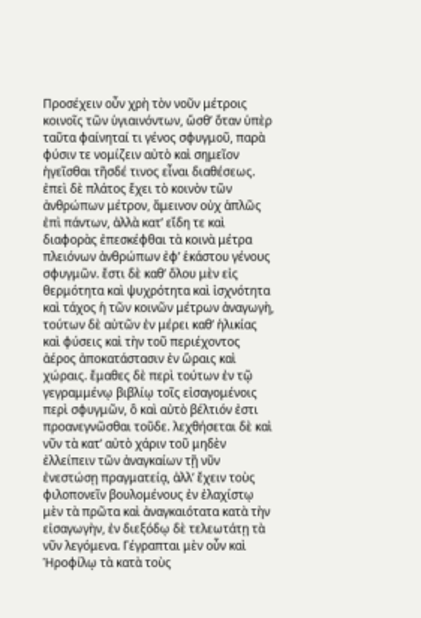Προσέχειν οὖν χρὴ τὸν νοῦν μέτροις κοινοῖς τῶν ὑγιαινόντων, ὥσθ’ ὅταν ὑπὲρ ταῦτα φαίνηταί τι γένος σφυγμοῦ, παρὰ φύσιν τε νομίζειν αὐτὸ καὶ σημεῖον ἡγεῖσθαι τῆσδέ τινος εἶναι διαθέσεως. ἐπεὶ δὲ πλάτος ἔχει τὸ κοινὸν τῶν ἀνθρώπων μέτρον, ἄμεινον οὐχ ἁπλῶς ἐπὶ πάντων, ἀλλὰ κατ’ εἴδη τε καὶ διαφορὰς ἐπεσκέφθαι τὰ κοινὰ μέτρα πλειόνων ἀνθρώπων ἐφ’ ἑκάστου γένους σφυγμῶν. ἔστι δὲ καθ’ ὅλου μὲν εἰς θερμότητα καὶ ψυχρότητα καὶ ἰσχνότητα καὶ τάχος ἡ τῶν κοινῶν μέτρων ἀναγωγὴ, τούτων δὲ αὐτῶν ἐν μέρει καθ’ ἡλικίας καὶ φύσεις καὶ τὴν τοῦ περιέχοντος ἀέρος ἀποκατάστασιν ἐν ὥραις καὶ χώραις. ἔμαθες δὲ περὶ τούτων ἐν τῷ γεγραμμένῳ βιβλίῳ τοῖς εἰσαγομένοις περὶ σφυγμῶν, ὃ καὶ αὐτὸ βέλτιόν ἐστι προανεγνῶσθαι τοῦδε. λεχθήσεται δὲ καὶ νῦν τὰ κατ’ αὐτὸ χάριν τοῦ μηδὲν ἐλλείπειν τῶν ἀναγκαίων τῇ νῦν ἐνεστώσῃ πραγματείᾳ, ἀλλ’ ἔχειν τοὺς φιλοπονεῖν βουλομένους ἐν ἐλαχίστῳ μὲν τὰ πρῶτα καὶ ἀναγκαιότατα κατὰ τὴν εἰσαγωγὴν, ἐν διεξόδῳ δὲ τελεωτάτῃ τὰ νῦν λεγόμενα. Γέγραπται μὲν οὖν καὶ Ἡροφίλῳ τὰ κατὰ τοὺς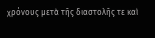χρόνους μετὰ τῆς διαστολῆς τε καὶ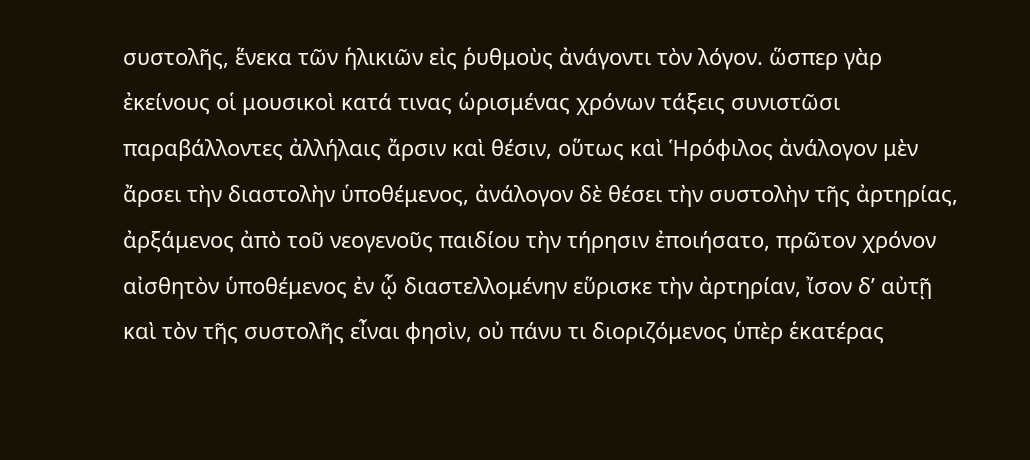συστολῆς, ἕνεκα τῶν ἡλικιῶν εἰς ῥυθμοὺς ἀνάγοντι τὸν λόγον. ὥσπερ γὰρ ἐκείνους οἱ μουσικοὶ κατά τινας ὡρισμένας χρόνων τάξεις συνιστῶσι παραβάλλοντες ἀλλήλαις ἄρσιν καὶ θέσιν, οὕτως καὶ Ἡρόφιλος ἀνάλογον μὲν ἄρσει τὴν διαστολὴν ὑποθέμενος, ἀνάλογον δὲ θέσει τὴν συστολὴν τῆς ἀρτηρίας, ἀρξάμενος ἀπὸ τοῦ νεογενοῦς παιδίου τὴν τήρησιν ἐποιήσατο, πρῶτον χρόνον αἰσθητὸν ὑποθέμενος ἐν ᾧ διαστελλομένην εὕρισκε τὴν ἀρτηρίαν, ἴσον δ’ αὐτῇ καὶ τὸν τῆς συστολῆς εἶναι φησὶν, οὐ πάνυ τι διοριζόμενος ὑπὲρ ἑκατέρας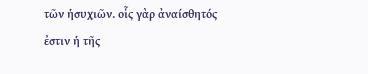τῶν ἡσυχιῶν. οἷς γὰρ ἀναίσθητός ἐστιν ἡ τῆς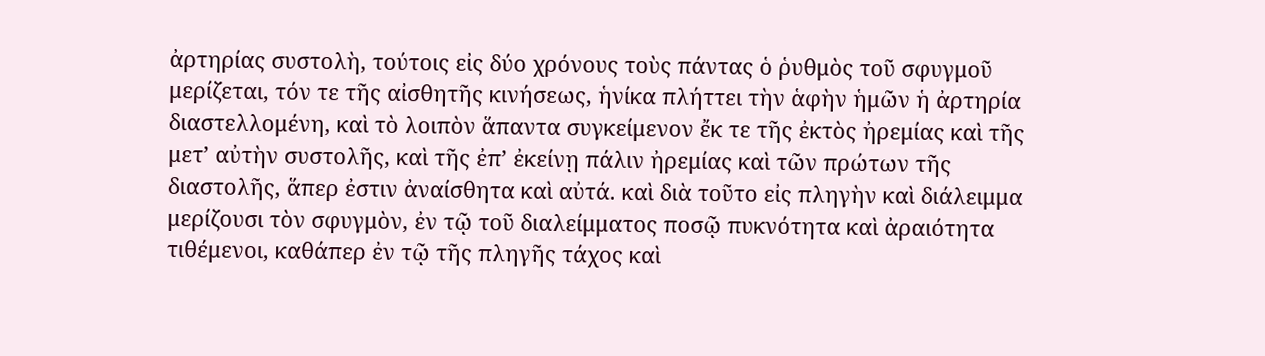ἀρτηρίας συστολὴ, τούτοις εἰς δύο χρόνους τοὺς πάντας ὁ ῥυθμὸς τοῦ σφυγμοῦ μερίζεται, τόν τε τῆς αἰσθητῆς κινήσεως, ἡνίκα πλήττει τὴν ἁφὴν ἡμῶν ἡ ἀρτηρία διαστελλομένη, καὶ τὸ λοιπὸν ἅπαντα συγκείμενον ἔκ τε τῆς ἐκτὸς ἠρεμίας καὶ τῆς μετ’ αὐτὴν συστολῆς, καὶ τῆς ἐπ’ ἐκείνῃ πάλιν ἠρεμίας καὶ τῶν πρώτων τῆς διαστολῆς, ἅπερ ἐστιν ἀναίσθητα καὶ αὐτά. καὶ διὰ τοῦτο εἰς πληγὴν καὶ διάλειμμα μερίζουσι τὸν σφυγμὸν, ἐν τῷ τοῦ διαλείμματος ποσῷ πυκνότητα καὶ ἀραιότητα τιθέμενοι, καθάπερ ἐν τῷ τῆς πληγῆς τάχος καὶ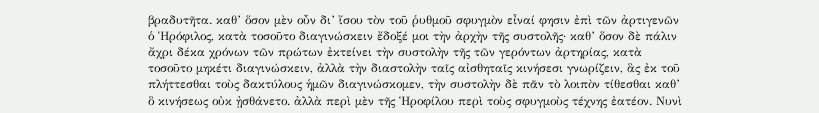βραδυτῆτα. καθ’ ὅσον μὲν οὖν δι’ ἴσου τὸν τοῦ ῥυθμοῦ σφυγμὸν εἶναί φησιν ἐπὶ τῶν ἀρτιγενῶν ὁ Ἡρόφιλος, κατὰ τοσοῦτο διαγινώσκειν ἔδοξέ μοι τὴν ἀρχὴν τῆς συστολῆς· καθ’ ὅσον δὲ πάλιν ἄχρι δέκα χρόνων τῶν πρώτων ἐκτείνει τὴν συστολὴν τῆς τῶν γερόντων ἀρτηρίας, κατὰ τοσοῦτο μηκέτι διαγινώσκειν, ἀλλὰ τὴν διαστολὴν ταῖς αἰσθηταῖς κινήσεσι γνωρίζειν, ἃς ἐκ τοῦ πλήττεσθαι τοὺς δακτύλους ἡμῶν διαγινώσκομεν, τὴν συστολὴν δὲ πᾶν τὸ λοιπὸν τίθεσθαι καθ’ ὃ κινήσεως οὐκ ᾐσθάνετο. ἀλλὰ περὶ μὲν τῆς Ἡροφίλου περὶ τοὺς σφυγμοὺς τέχνης ἐατέον. Νυνὶ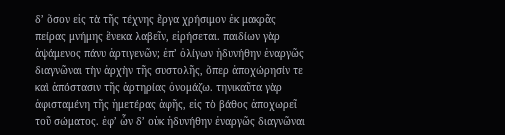δ’ ὅσον εἰς τὰ τῆς τέχνης ἔργα χρήσιμον ἐκ μακρᾶς πείρας μνήμης ἕνεκα λαβεῖν, εἰρήσεται. παιδίων γὰρ ἁψάμενος πάνυ ἀρτιγενῶν; ἐπ’ ὀλίγων ἠδυνήθην ἐναργῶς διαγνῶναι τὴν ἀρχὴν τῆς συστολῆς, ὅπερ ἀποχώρησίν τε καὶ ἀπόστασιν τῆς ἀρτηρίας ὀνομάζω. τηνικαῦτα γὰρ ἀφισταμένη τῆς ἡμετέρας ἁφῆς, εἰς τὸ βάθος ἀποχωρεῖ τοῦ σώματος. ἐφ’ ὧν δ’ οὐκ ἠδυνήθην ἐναργῶς διαγνῶναι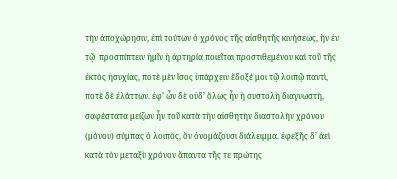τὴν ἀποχώρησιν, ἐπὶ τούτων ὁ χρόνος τῆς αἰσθητῆς κινήσεως, ἣν ἐν τῷ  προσπίπτειν ἡμῖν ἡ ἀρτηρία ποιεῖται προστιθεμένου καὶ τοῦ τῆς ἐκτὸς ἡσυχίας, ποτὲ μὲν ἴσος ὑπάρχειν ἔδοξέ μοι τῷ λοιπῷ παντὶ, ποτὲ δὲ ἐλάττων. ἐφ’ ὧν δὲ οὐδ’ ὅλως ἦν ἡ συστολὴ διαγνωστὴ, σαφέστατα μείζων ἦν τοῦ κατὰ τὴν αἰσθητὴν διαστολὴν χρόνου (μόνου) σύμπας ὁ λοιπὸς, ὃν ὀνομάζουσι διάλειμμα. ἐφεξῆς δ’ ἀεὶ κατὰ τὸν μεταξὺ χρόνον ἅπαντα τῆς τε πρώτης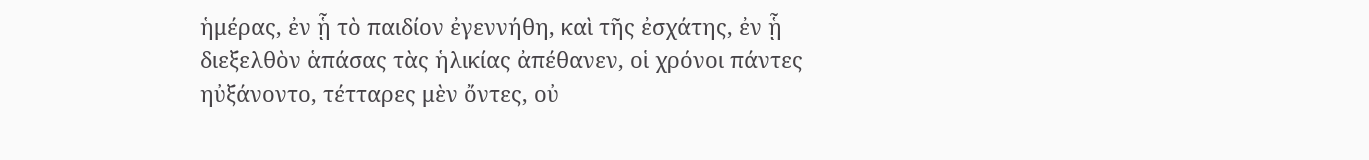ἡμέρας, ἐν ᾗ τὸ παιδίον ἐγεννήθη, καὶ τῆς ἐσχάτης, ἐν ᾗ διεξελθὸν ἁπάσας τὰς ἡλικίας ἀπέθανεν, οἱ χρόνοι πάντες ηὐξάνοντο, τέτταρες μὲν ὄντες, οὐ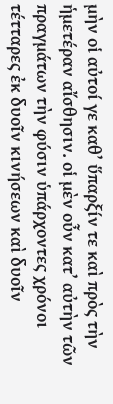μὴν οἱ αὐτοί γε καθ’ ὕπαρξίν τε καὶ πρὸς τὴν ἡμετέραν αἴσθησιν. οἱ μὲν οὖν κατ’ αὐτὴν τῶν πραγμάτων τὴν φύσιν ὑπάρχοντες χρόνοι τέτταρες ἐκ δυοῖν κινήσεων καὶ δυοῖν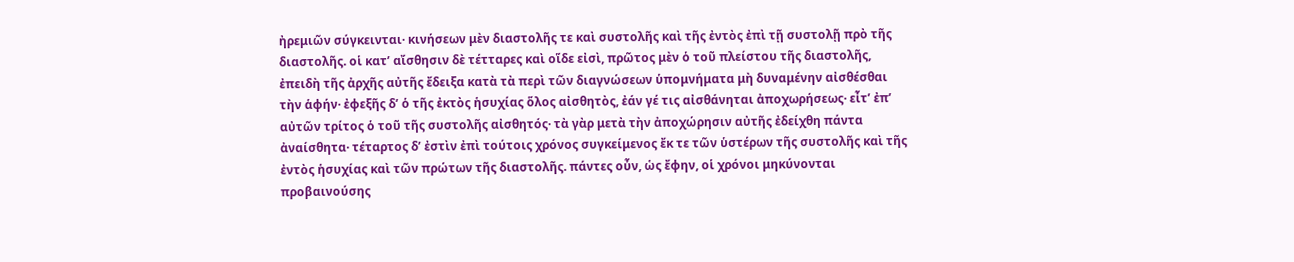ἠρεμιῶν σύγκεινται· κινήσεων μὲν διαστολῆς τε καὶ συστολῆς καὶ τῆς ἐντὸς ἐπὶ τῇ συστολῇ πρὸ τῆς διαστολῆς. οἱ κατ’ αἴσθησιν δὲ τέτταρες καὶ οἵδε εἰσὶ, πρῶτος μὲν ὁ τοῦ πλείστου τῆς διαστολῆς, ἐπειδὴ τῆς ἀρχῆς αὐτῆς ἔδειξα κατὰ τὰ περὶ τῶν διαγνώσεων ὑπομνήματα μὴ δυναμένην αἰσθέσθαι τὴν ἁφήν· ἐφεξῆς δ’ ὁ τῆς ἐκτὸς ἡσυχίας ὅλος αἰσθητὸς, ἐάν γέ τις αἰσθάνηται ἀποχωρήσεως· εἶτ’ ἐπ’ αὐτῶν τρίτος ὁ τοῦ τῆς συστολῆς αἰσθητός· τὰ γὰρ μετὰ τὴν ἀποχώρησιν αὐτῆς ἐδείχθη πάντα ἀναίσθητα· τέταρτος δ’ ἐστὶν ἐπὶ τούτοις χρόνος συγκείμενος ἔκ τε τῶν ὑστέρων τῆς συστολῆς καὶ τῆς ἐντὸς ἡσυχίας καὶ τῶν πρώτων τῆς διαστολῆς. πάντες οὖν, ὡς ἔφην, οἱ χρόνοι μηκύνονται προβαινούσης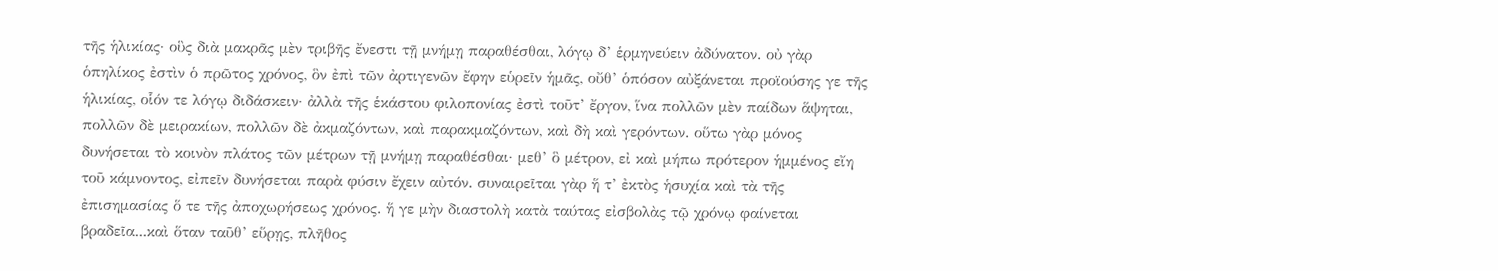τῆς ἡλικίας· οὓς διὰ μακρᾶς μὲν τριβῆς ἔνεστι τῇ μνήμῃ παραθέσθαι, λόγῳ δ’ ἑρμηνεύειν ἀδύνατον. οὐ γὰρ ὁπηλίκος ἐστὶν ὁ πρῶτος χρόνος, ὃν ἐπὶ τῶν ἀρτιγενῶν ἔφην εὑρεῖν ἡμᾶς, οὔθ’ ὁπόσον αὐξάνεται προϊούσης γε τῆς ἡλικίας, οἷόν τε λόγῳ διδάσκειν· ἀλλὰ τῆς ἑκάστου φιλοπονίας ἐστὶ τοῦτ’ ἔργον, ἵνα πολλῶν μὲν παίδων ἅψηται, πολλῶν δὲ μειρακίων, πολλῶν δὲ ἀκμαζόντων, καὶ παρακμαζόντων, καὶ δὴ καὶ γερόντων. οὕτω γὰρ μόνος δυνήσεται τὸ κοινὸν πλάτος τῶν μέτρων τῇ μνήμῃ παραθέσθαι· μεθ’ ὃ μέτρον, εἰ καὶ μήπω πρότερον ἡμμένος εἴη τοῦ κάμνοντος, εἰπεῖν δυνήσεται παρὰ φύσιν ἔχειν αὐτόν. συναιρεῖται γὰρ ἥ τ’ ἐκτὸς ἡσυχία καὶ τὰ τῆς ἐπισημασίας ὅ τε τῆς ἀποχωρήσεως χρόνος. ἥ γε μὴν διαστολὴ κατὰ ταύτας εἰσβολὰς τῷ χρόνῳ φαίνεται βραδεῖα...καὶ ὅταν ταῦθ’ εὕρῃς, πλῆθος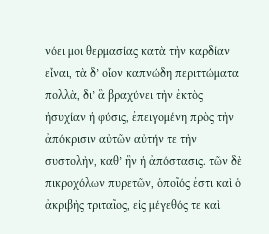νόει μοι θερμασίας κατὰ τὴν καρδίαν εἶναι, τὰ δ’ οἷον καπνώδη περιττώματα πολλὰ, δι’ ἃ βραχύνει τὴν ἐκτὸς ἡσυχίαν ἡ φύσις, ἐπειγομένη πρὸς τὴν ἀπόκρισιν αὐτῶν αὐτήν τε τὴν συστολὴν, καθ’ ἣν ἡ ἀπόστασις. τῶν δὲ πικροχόλων πυρετῶν, ὁποῖός ἐστι καὶ ὁ ἀκριβὴς τριταῖος, εἰς μέγεθός τε καὶ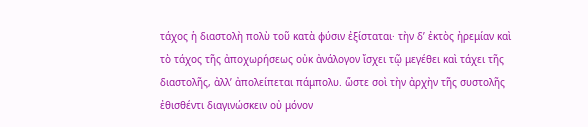τάχος ἡ διαστολὴ πολὺ τοῦ κατὰ φύσιν ἐξίσταται· τὴν δ’ ἐκτὸς ἠρεμίαν καὶ τὸ τάχος τῆς ἀποχωρήσεως οὐκ ἀνάλογον ἴσχει τῷ μεγέθει καὶ τάχει τῆς διαστολῆς, ἀλλ’ ἀπολείπεται πάμπολυ. ὥστε σοὶ τὴν ἀρχὴν τῆς συστολῆς ἐθισθέντι διαγινώσκειν οὐ μόνον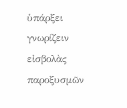ὑπάρξει γνωρίζειν εἰσβολὰς παροξυσμῶν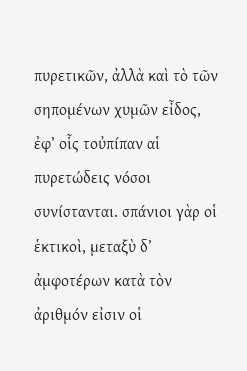πυρετικῶν, ἀλλὰ καὶ τὸ τῶν σηπομένων χυμῶν εἶδος, ἐφ’ οἷς τοὐπίπαν αἱ πυρετώδεις νόσοι συνίστανται. σπάνιοι γὰρ οἱ ἑκτικοὶ, μεταξὺ δ’ ἀμφοτέρων κατὰ τὸν ἀριθμόν εἰσιν οἱ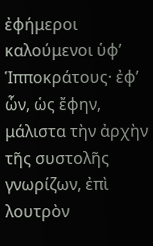ἐφήμεροι καλούμενοι ὑφ’ Ἱπποκράτους· ἐφ’ ὧν, ὡς ἔφην, μάλιστα τὴν ἀρχὴν τῆς συστολῆς γνωρίζων, ἐπὶ λουτρὸν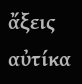ἄξεις αὐτίκα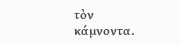τὸν κάμνοντα.